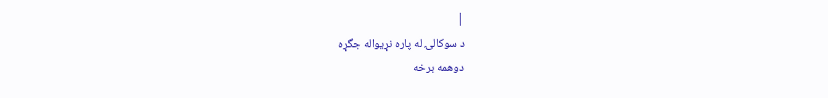|
د سوکالۍ له پاره نړيواله جگړه
دوهمه برخه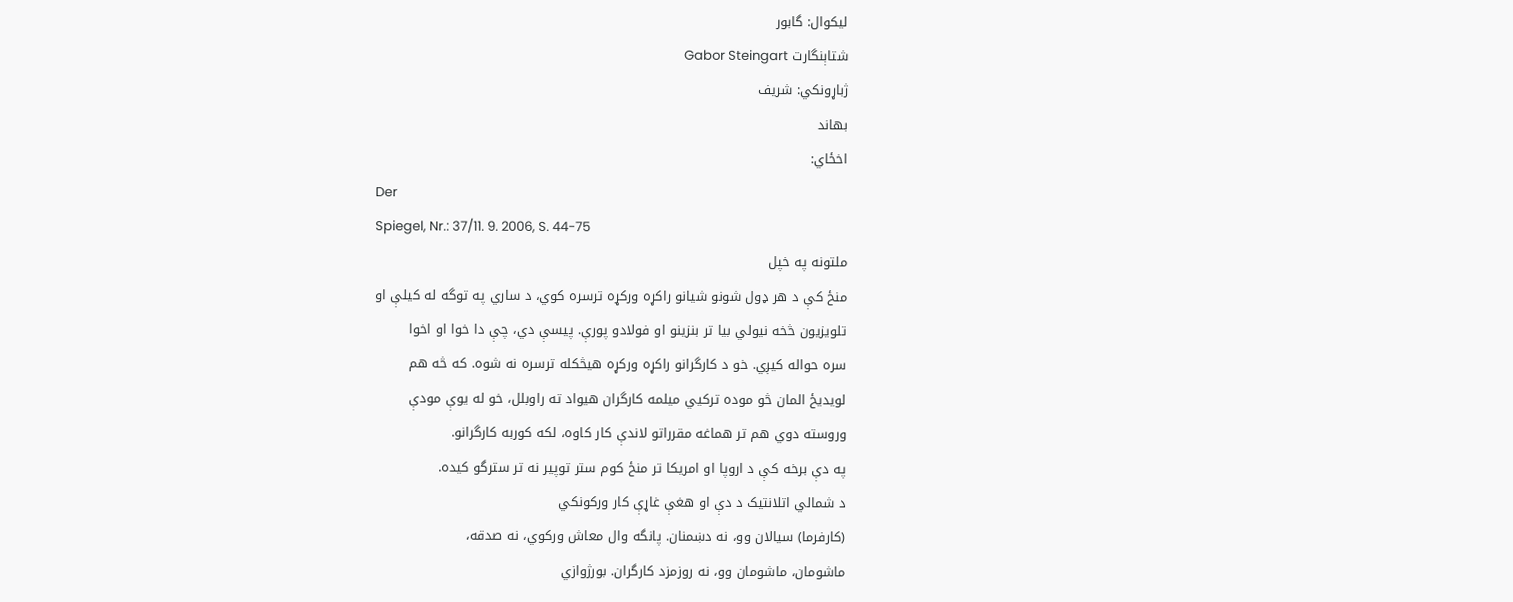ليکوال: گابور
شتاېنگارت Gabor Steingart
ژباړونکي: شريف
بهاند
اخځاي:
Der
Spiegel, Nr.: 37/11. 9. 2006, S. 44-75
ملتونه په خپل
منځ کې د هر ډول شونو شيانو راکړه ورکړه ترسره کوي، د ساري په توگه له کيلې او
تلويزيون څخه نيولي بيا تر بنزينو او فولادو پورې. پيسې دي، چې دا خوا او اخوا
سره حواله کيږي. خو د کارگرانو راکړه ورکړه هيڅکله ترسره نه شوه. که څه هم
لويديځ المان څو موده ترکيي ميلمه کارگران هيواد ته راوبلل، خو له يوې مودې
وروسته دوي هم تر هماغه مقرراتو لاندې کار کاوه، لکه کوربه کارگرانو.
په دې برخه کې د اروپا او امريکا تر منځ کوم ستر توپير نه تر سترگو کيده.
د شمالي اتلانتيک د دې او هغې غاړې کار ورکونکي
(کارفرما) سيالان وو، نه دښمنان. پانگه وال معاش ورکوي، نه صدقه،
ماشومان، ماشومان وو، نه روزمزد کارگران. بورژوازي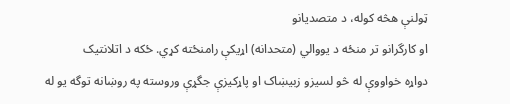ټولنې هڅه کوله، د متصديانو
او کارگرانو تر منځه د يووالي (متحدانه) اړيکې رامنځته کړي. ځکه د اتلانتيک
دواړه خواووې له څو لسيزو زبيښاک او پاړکيزې جگړې وروسته په روښانه توگه يو له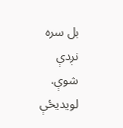بل سره نږدې شوې.
لويديځې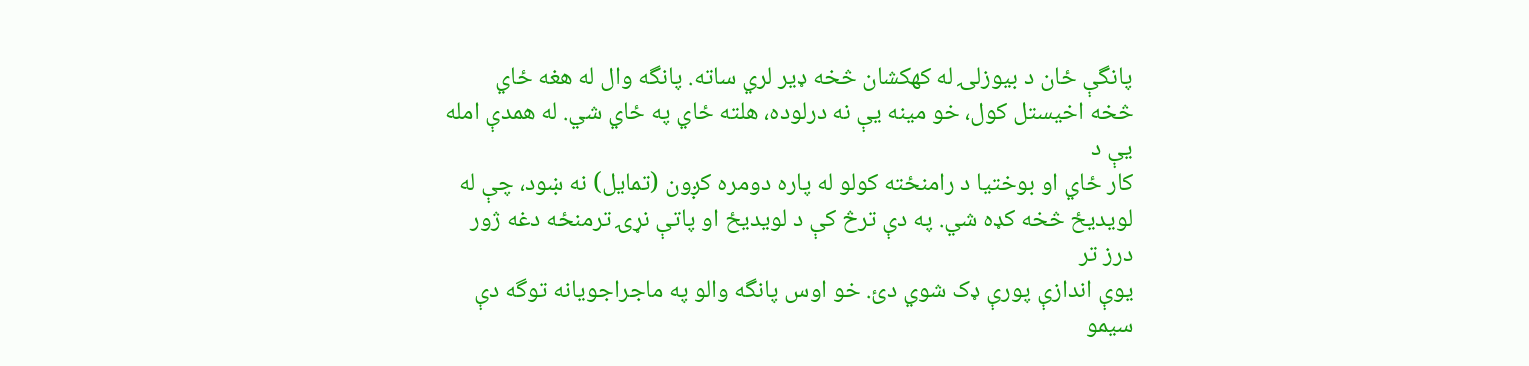پانگې ځان د بيوزلۍ له کهکشان څخه ډير لري ساته. پانگه وال له هغه ځاي
څخه اخيستل کول، خو مينه يې نه درلوده، هلته ځاي په ځاي شي. له همدې امله يې د
کار ځاي او بوختيا د رامنځته کولو له پاره دومره کږون (تمايل) نه ښود، چې له
لويديځ څخه کډه شي. په دې ترڅ کې د لويديځ او پاتې نړۍ ترمنځه دغه ژور درز تر
يوې اندازې پورې ډک شوي دئ. خو اوس پانگه والو په ماجراجويانه توگه دې سيمو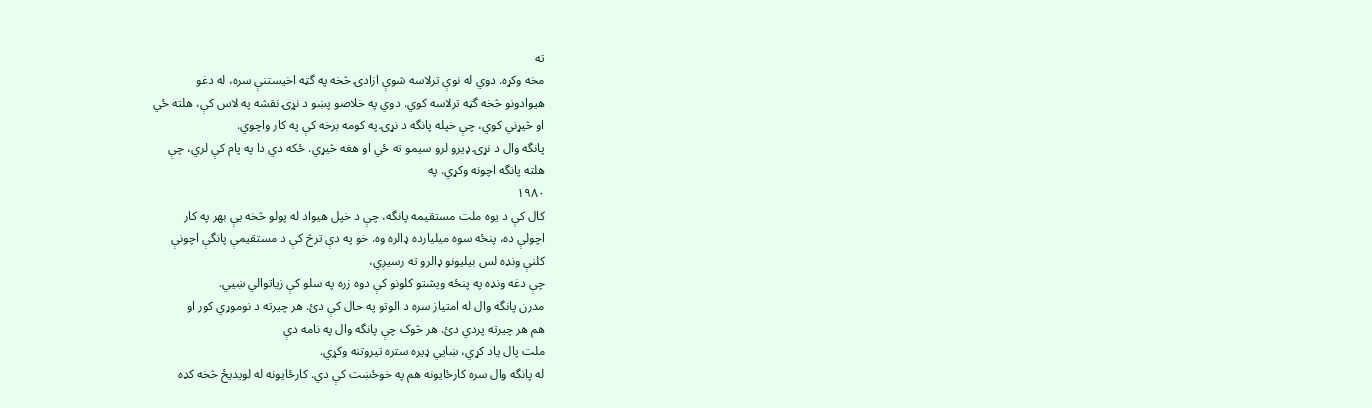ته
مخه وکړه. دوي له نوې ترلاسه شوې ازادۍ څخه په گټه اخيستنې سره، له دغو
هيوادونو څخه گټه ترلاسه کوي. دوي په خلاصو پښو د نړۍ نقشه په لاس کې، هلته ځي
او څيړني کوي، چې خپله پانگه د نړۍ په کومه برخه کې په کار واچوي.
پانگه وال د نړۍ ډيرو لرو سيمو ته ځي او هغه څيړي. ځکه دي دا په پام کې لري، چې
هلته پانگه اچونه وکړي. په
۱۹۸۰
کال کې د يوه ملت مستقيمه پانگه، چې د خپل هيواد له پولو څخه يې بهر په کار
اچولې ده، پنځه سوه ميليارده ډالره وه. خو په دې ترڅ کې د مستقيمې پانگې اچونې
کلنې ونډه لس بيليونو ډالرو ته رسيږي،
چې دغه ونډه په پنځه ويشتو کلونو کې دوه زره په سلو کې زياتوالي ښيي.
مدرن پانگه وال له امتياز سره د الوتو په حال کې دئ. هر چيرته د نوموړي کور او
هم هر چيرته پردي دئ. هر څوک چې پانگه وال په نامه دې
ملت پال ياد کړي، ښايي ډيره ستره تيروتنه وکړي.
له پانگه وال سره کارځايونه هم په خوځښت کې دي. کارځايونه له لويديځ څخه کډه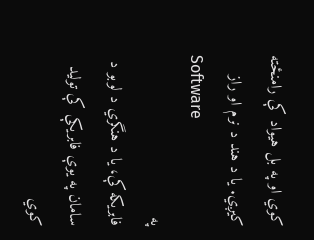کوي او په بل هيواد کې رامنځته کيږي. يا د هند د نرم او راز
Software
په
فابريکه کې، يا د هنگري د لوبو د سامان په يوې فابريکې کې توليد کوي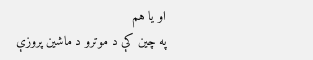او يا هم
په چين کې د موترو د ماشين پروزې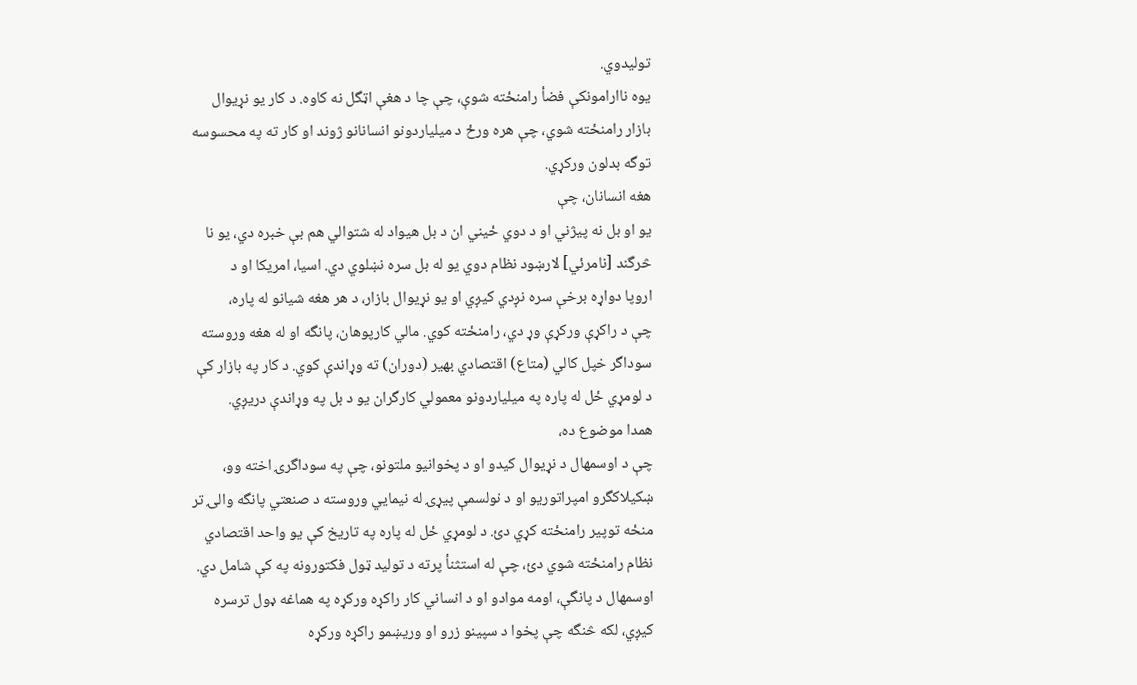توليدوي.
يوه ناارامونکې فضأ رامنځته شوې، چې چا د هغې اټگل نه کاوه. د کار يو نړيوال
بازار رامنځته شوي، چې هره ورځ د ميلياردونو انسانانو ژوند او کار ته په محسوسه
توگه بدلون ورکړي.
هغه انسانان، چې
يو او بل نه پيژني او د دوي ځيني ان د بل هيواد له شتوالي هم بې خبره دي، يو نا
څرگند [نامرئي] لارښود نظام دوي يو له بل سره نښلوي دي. اسيا، امريکا او د
اروپا دواړه برخې سره نږدي کيږي او يو نړيوال بازار، د هر هغه شيانو له پاره،
چې د راکړې ورکړې وړ دي، رامنځته کوي. مالي کارپوهان، پانگه او له هغه وروسته
سوداگر خپل کالي (متاع) اقتصادي بهير (دوران) ته وړاندې کوي. د کار په بازار کې
د لومړي ځل له پاره په ميلياردونو معمولي کارگران يو د بل په وړاندې دريږي.
همدا موضوع ده،
چې د اوسمهال د نړيوال کيدو او د پخوانيو ملتونو، چې په سوداگرۍ اخته وو،
ښکيلاکگرو امپراتوريو او د نولسمې پيړۍ له نيمايي وروسته د صنعتي پانگه والۍ تر
منځه توپير رامنځته کړي دئ. د لومړي ځل له پاره په تاريخ کې يو واحد اقتصادي
نظام رامنځته شوي دئ، چې له استثنأ پرته د توليد ټول فکتورونه په کې شامل دي.
اوسمهال د پانگې، اومه موادو او د انساني کار راکړه ورکړه په هماغه ډول ترسره
کيږي، لکه څنگه چې پخوا د سپينو زرو او وريښمو راکړه ورکړه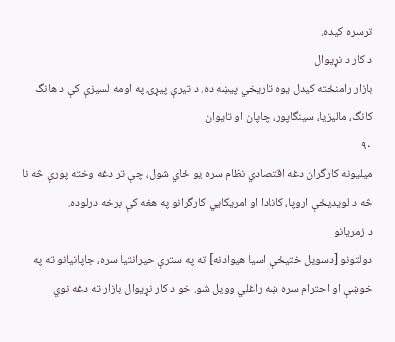ترسره کيده.
د کار د نړيوال
بازار رامنځته کيدل يوه تاريخي پيښه ده. د تيرې پيړۍ په اومه لسيزې کې د هانگ
کانگ، ماليزيا، سينگاپور، چاپان او تايوان
۹۰
ميليونه کارگران دغه اقتصادي نظام سره يو ځاي شول، چې تر دغه وخته پورې څه نا
څه د لويديځې اروپا، کانادا او امريکايي کارگرانو په هغه کې برخه درلوده.
د زمريانو
دولتونو [دسويل ختيځې اسيا هيوادنه] ته په سترې حيرانتيا سره، جاپانيانو ته په
خوښې او احترام سره ښه راغلي وويل شو. خو د کار نړيوال بازار ته دغه نوي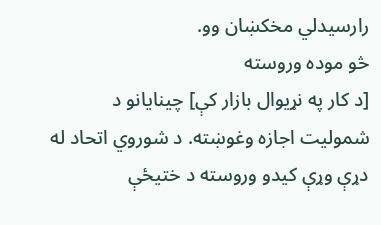رارسيدلي مخکښان وو.
څو موده وروسته
[د کار په نړيوال بازار کې] چينايانو د شموليت اجازه وغوښته. د شوروي اتحاد له
دړې وړې کيدو وروسته د ختيځې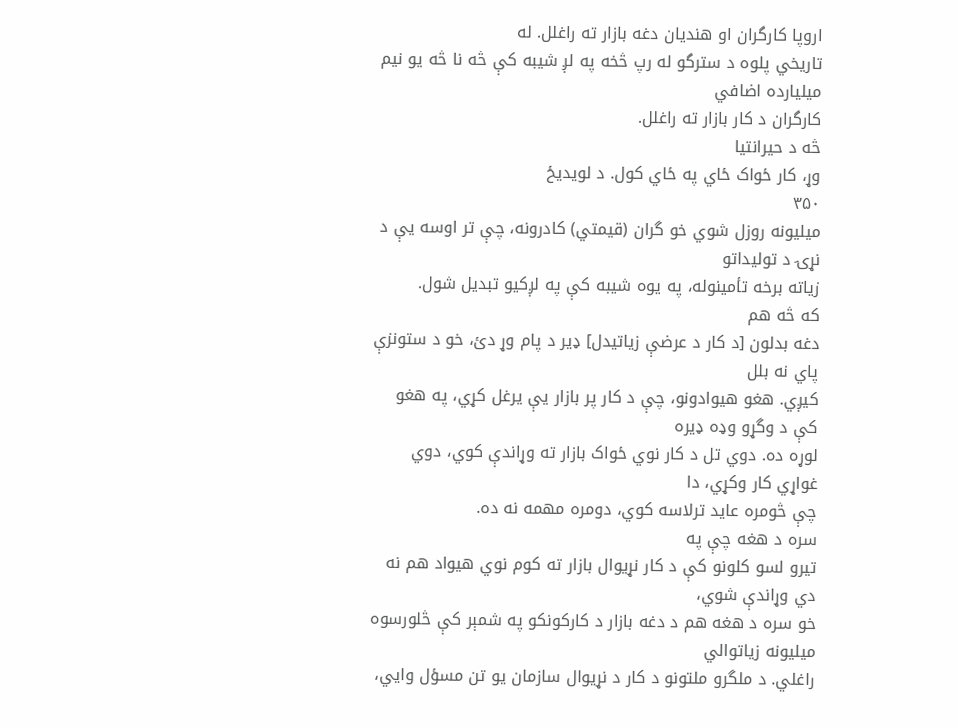اروپا کارگران او هنديان دغه بازار ته راغلل. له
تاريخي پلوه د سترگو له رپ څخه په لږ شيبه کې څه نا څه يو نيم ميليارده اضافي
کارگران د کار بازار ته راغلل.
څه د حيرانتيا
وړ، کار ځواک ځاي په ځاي کول. د لويديځ
۳۵۰
ميليونه روزل شوي خو گران (قيمتي) کادرونه، چې تر اوسه يې د نړۍ د توليداتو
زياته برخه تأمينوله، په يوه شيبه کې په لږکيو تبديل شول.
که څه هم
دغه بدلون [د کار د عرضې زياتيدل] ډير د پام وړ دئ، خو د ستونزې پاي نه بلل
کيږي. هغو هيوادونو، چې د کار پر بازار يې يرغل کړي، په هغو کې د وگړو وډه ډيره
لوړه ده. دوي تل د کار نوي ځواک بازار ته وړاندې کوي، دوي غواړي کار وکړي، دا
چې څومره عايد ترلاسه کوي، دومره مهمه نه ده.
سره د هغه چې په
تيرو لسو کلونو کې د کار نړيوال بازار ته کوم نوي هيواد هم نه دي وړاندې شوي،
خو سره د هغه هم د دغه بازار د کارکونکو په شمېر کې څلورسوه ميليونه زياتوالي
راغلي. د ملگرو ملتونو د کار د نړيوال سازمان يو تن مسؤل وايي،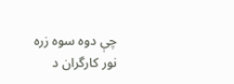چې دوه سوه زره
نور کارگران د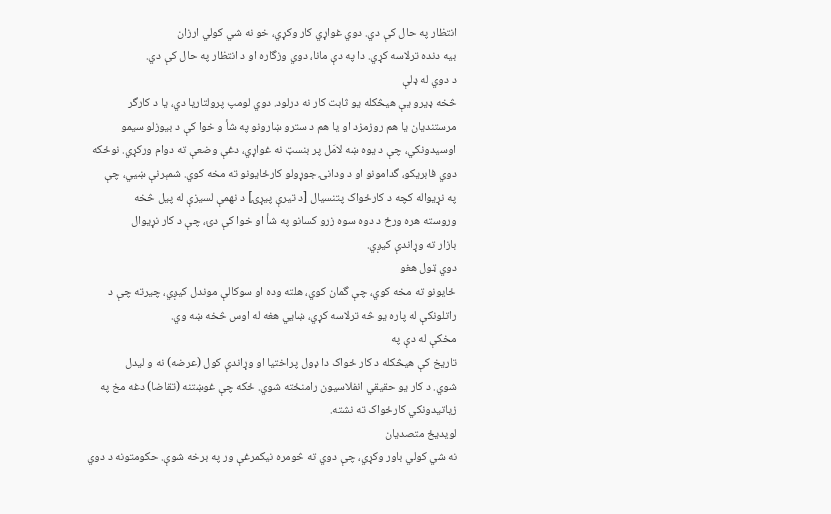انتظار په حال کې دي. دوي غواړي کار وکړي، خو نه شي کولي ارزان
بيه دنده ترلاسه کړي. دا په دې مانا، دوي وزگاره او د انتظار په حال کې دي.
د دوي له ډلې
څخه ډيرو يې هيڅکله يو ثابت کار نه درلود. دوي لومپ پرولتاريا دي، يا د کارگر
مرستنديان يا هم روزمزد او يا هم د سترو ښارونو په شأ و خوا کې د بيوزلو سيمو
اوسيدونکي، چې د يوه ښه لامَل پر بنسټ نه غواړي، دغې وضعې ته دوام ورکړي. نوځکه
دوي فابريکو، گدامونو او د ودانۍ جوړولو کارځايونو ته مخه کوي. شمېرنې ښيي، چې
په نړيواله کچه د کارځواک پتنسيال [د تيرې پيړۍ] د نهمې لسيزې له پيل څخه
وروسته هره ورځ د دوه سوه زرو کسانو په شأ او خوا کې دئ، چې د کار نړيوال
بازار ته وړاندې کيږي.
دوي ټول هغو
ځايونو ته مخه کوي، چې گمان کوي، هلته وده او سوکالې موندل کيږي، چيرته چې د
راتلونکې له پاره يو څه ترلاسه کړي، ښايي هغه له اوس څخه ښه وي.
مخکې له دې په
تاريخ کې هيڅکله د کار ځواک دا ډول پراختيا او وړاندې کول (عرضه) نه و ليدل
شوي. د کار يو حقيقي انفلاسيون رامنځته شوي. ځکه چې غوښتنه (تقاضا) دغه مخ په
زياتيدونکي کارځواک ته نشته.
لويديځ متصديان
نه شي کولي باور وکړي، چې دوي ته څومره نيکمرغې ور په برخه شوې. حکومتونه د دوي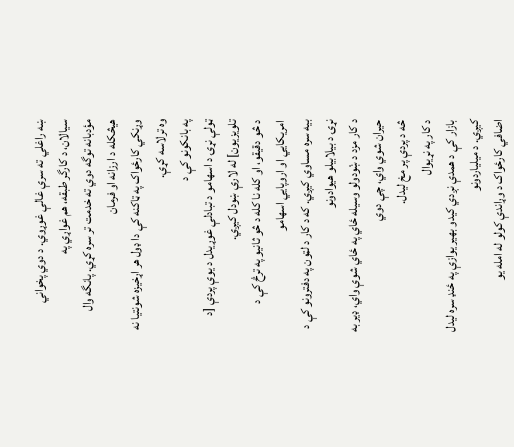ښه راغلي ته سرې غالې غوړوي. د دوي پخواني سيالان، د کارگر طبقه، هم غواړي په
مؤدبانه توگه دوي ته خدمت تر سره کړي. پانگه وال هيڅکله د ارزانه او فرمان
وړنکي کارځواک په ټاکنه کې دا ډول هر اړخيزه شونتيا نه وه ترلاسه کړې.
په بانکونو کې د
ټولې نړۍ د اسهامو د تبادلې غوړيدل د يوې پردې [د تلويزيون] له لارې ښودل کيږي.
د څو دقيقو، او کله نا کله د څو ثانيو په ترڅ کې د امريکايي او اروپايي اسهامو
بيه سره مساوي کيږي. که د کار د لټون په دفترونو کې د نړۍ د بيلابيلو هيوادونو
د کار مزد د ښْودولو وسيله ځاي په ځاي شوې واي، ډير به حيران شوي واي، چې دوي
څه د پردې پر مخ ليدل.
د کار په نړيوال
بازار کې د همدې نږدي کيدو بهير يوازې په ځنډ سره ليدل کيږي. د ميلياردونو
اضافي کارځواک د وړاندې کولو له امله يو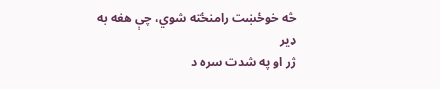څه خوځښت رامنځته شوي، چې هغه به ډير
ژر او په شدت سره د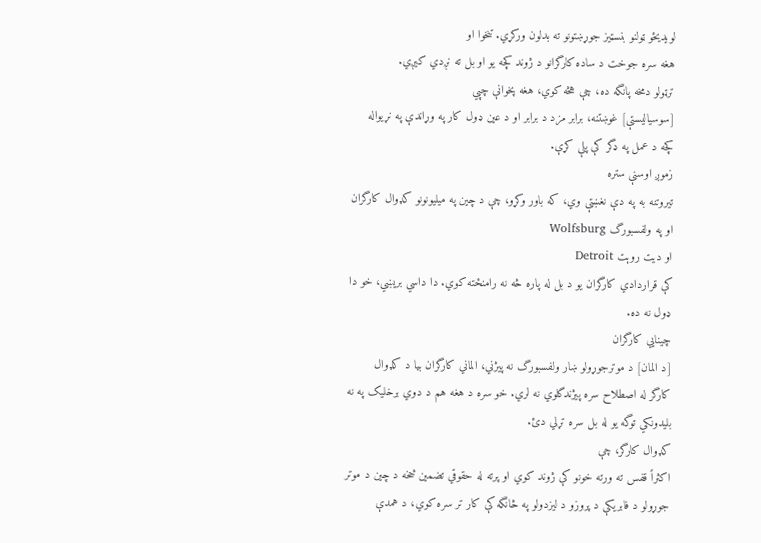لويديځو ټولنو بنسټيز جوړښتونو ته بدلون ورکړي. تنخوا او
هغه سره جوخت د ساده کارگرانو د ژوند کچه يو او بل ته نږدي کيږي.
ترټولو دمخه پانگه ده، چې هڅه کوي، هغه پخوانې چپي
[سوسياليستې] غوښتنه، برابر مزد د برابر او د عين ډول کار په وړاندې په نړيواله
کچه د عمل په ډگر کې پلې کړې.
زموږ اوسنې ستره
تيروتنه به په دې نغښتې وي، که باور وکړو، چې د چين په ميليونونو کډوال کارگران
او په ولفسبورگ Wolfsburg
او ديت روېت Detroit
کې قراردادي کارگران يو د بل له پاره څه نه رامنځته کوي. دا داسي بريښي، خو دا
ډول نه ده.
چينايي کارگران
[د المان] د موترجوړولو ښار ولفسبورگ نه پيژني، الماني کارگران بيا د کډوال
کارگر له اصطلاح سره پيژندگلوي نه لري. خو سره د هغه هم د دوي برخليک په نه
بليدونکي توگه يو له بل سره تړلي دئ.
کډوال کارگر، چې
اکثراً قفس ته ورته خونو کې ژوند کوي او پرته له حقوقي تضمين څخه د چين د موتر
جوړولو د فابريکې د پروزو د ليزدولو په څانگه کې کار تر سره کوي، د همدې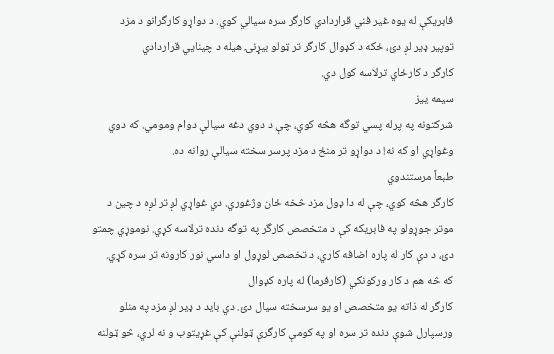فابريکې له يوه غير فني قراردادي کارگر سره سيالي کوي. د دواړو کارگرانو د مزد
توپير ډير لږ دئ، ځکه د کډوال کارگر تر ټولو بيړنۍ هيله د چينايي قراردادي
کارگر د کارځاي ترلاسه کول دي.
سيمه ييز
شرکتونه په پرله پسي توگه هڅه کوي، چې د دوي دغه سيالې دوام ومومي. که دوي
وغواړي او که نه! د دواړو تر منځ د مزد پرسر سخته سيالې روانه ده.
طبعاً مرستندوي
کارگر هڅه کوي، چې له دا ډول مزد څخه ځان وژغوري. دي غواړي لږ تر لږه د چين د
موتر جوړولو په فابريکه کې د متخصص کارگر په توگه دنده ترلاسه کړي. نوموړي چمتو
دئ، د دې کار له پاره اضافه کاري، د تخصص لوړول او داسي نور کارونه تر سره کړي.
که څه هم د کار ورکونکي (کارفرما) له پاره کډوال
کارگر له ذاته يو متخصص او يو سرسخته سيال دئ. دي بايد د ډير لږ مزد په منلو
ورسپارل شوې دنده تر سره او په کومې کارگرې ټولنې کې غړيتوب و نه لري، څو ټولنه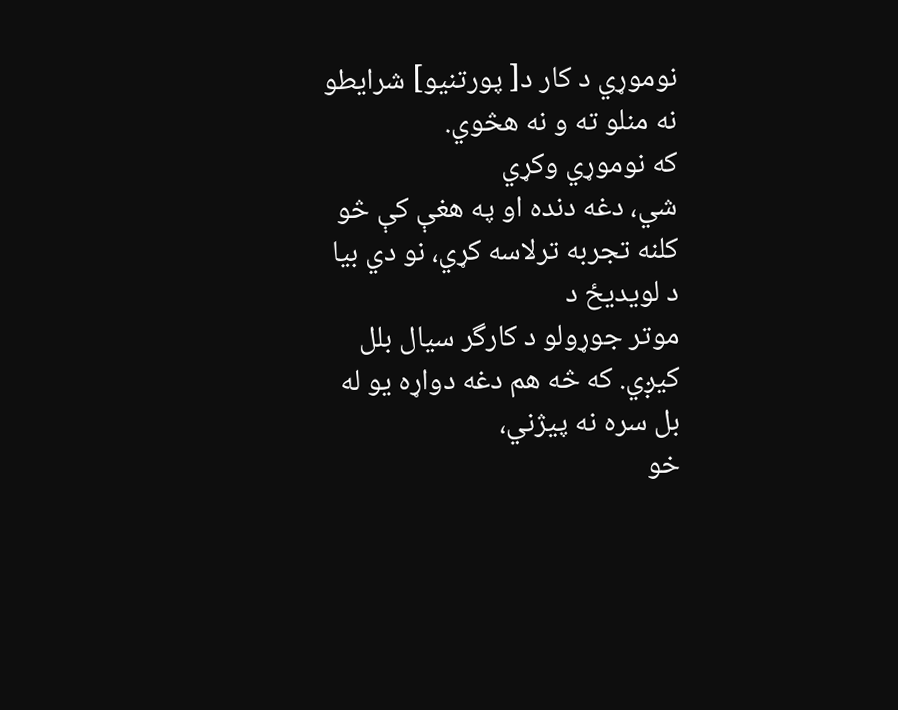نوموړي د کار د[ پورتنيو] شرايطو نه منلو ته و نه هڅوي.
که نوموړي وکړي
شي، دغه دنده او په هغې کې څو کلنه تجربه ترلاسه کړي، نو دي بيا د لويديځ د
موتر جوړولو د کارگر سيال بلل کيږي. که څه هم دغه دواړه يو له بل سره نه پيژني،
خو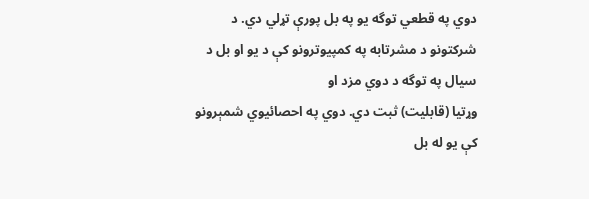دوي په قطعي توگه يو په بل پورې تړلي دي. د
شرکتونو د مشرتابه په کمپيوترونو کې د يو او بل د سيال په توگه د دوي مزد او
وړتيا (قابليت) ثبت دي. دوي په احصائيوي شمېرونو کې يو له بل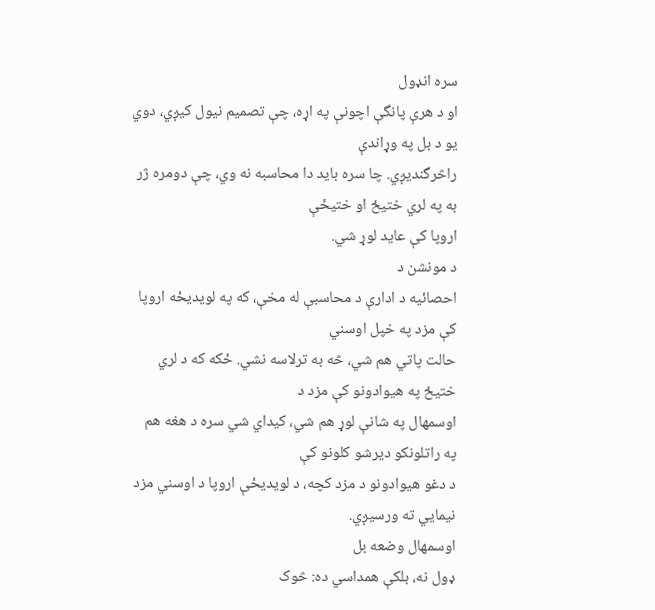سره انډول
او د هرې پانگې اچونې په اړه، چې تصميم نيول کيږي، دوي يو د بل په وړاندې
راڅرگنديږي. چا سره بايد دا محاسبه نه وي، چې دومره ژر به په لري ختيځ او ختيځې
اروپا کې عايد لوړ شي.
د مونشن د
احصائيه د ادارې د محاسبې له مخې، که په لويديځه اروپا کې مزد په خپل اوسني
حالت پاتي هم شي، څه به ترلاسه نشي. ځکه که د لري ختيځ په هيوادونو کې مزد د
اوسمهال په شانې لوړ هم شي، کيداي شي سره د هغه هم په راتلونکو ديرشو کلونو کې
د دغو هيوادونو د مزد کچه، د لويديځې اروپا د اوسني مزد نيمايي ته ورسيږي.
اوسمهال وضعه بل
ډول نه، بلکې همداسي ده: څوک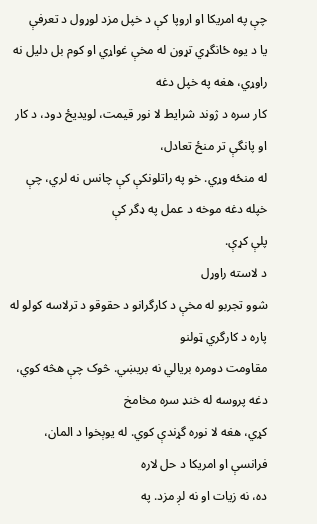چې په امريکا او اروپا کې د خپل مزد لوړول د تعرفې
يا د يوه ځانگړي تړون له مخې غواړي او کوم بل دليل نه راوړي، هغه په خپل دغه
کار سره د ژوند شرايط لا نور قيمت، لويديځ دود، د کار او پانگې تر منځ تعادل،
له منځه وړي. خو په راتلونکې کې چانس نه لري، چې خپله دغه موخه د عمل په ډگر کې
پلې کړې.
د لاسته راوړل
شوو تجربو له مخې د کارگرانو د حقوقو د ترلاسه کولو له پاره د کارگري ټولنو
مقاومت دومره بريالي نه بريښي. څوک چې هڅه کوي، دغه پروسه له خنډ سره مخامخ
کړي، هغه لا نوره گړندې کوي. له يوېخوا د المان، فرانسې او امريکا د حل لاره
ده، نه زيات او نه لږ مزد. په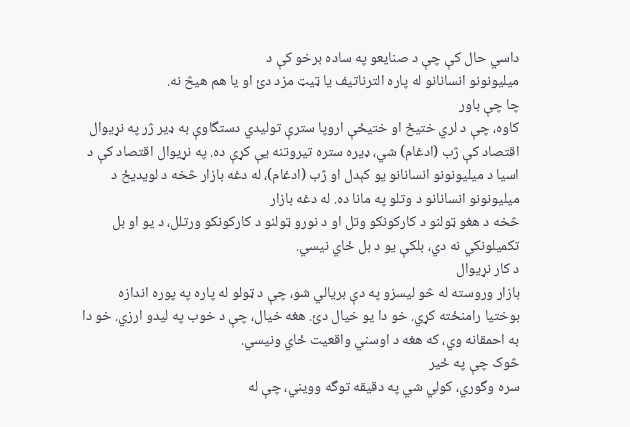داسي حال کې چې د صنايعو په ساده برخو کې د
ميليونونو انسانانو له پاره الترناتيف يا ټيټ مزد دئ او يا هم هيڅ نه.
چا چې باور
کاوه، چې د لري ختيځ او ختيځې اروپا سترې توليدي دستگاوې به ډير ژر په نړيوال
اقتصاد کې ژب (ادغام) شي، ډيره ستره تيروتنه يې کړې ده. په نړيوال اقتصاد کې د
اسيا د ميليونونو انسانانو يو کېدل او ژب (ادغام)، له دغه بازار څخه د لويديځ د
ميليونونو انسانانو د وتلو په مانا ده. له دغه بازار
څخه د هغو ټولنو د کارکونکو وتل او د نورو ټولنو د کارکونکو ورتلل، د يو او بل
تکميلونکي نه دي، بلکې يو د بل ځاي نيسي.
د کار نړيوال
بازار وروسته له څو ليسزو په دې بريالي شو، چې د ټولو له پاره په پوره اندازه
بوختيا رامنځته کړي. خو دا يو خيال دئ. هغه خيال، چې د خوب په ليدو ارزي. خو دا
به احمقانه وي، که هغه د اوسني واقعيت ځاي ونيسي.
څوک چې په ځير
سره وگوري، کولي شي په دقيقه توگه وويني، چې له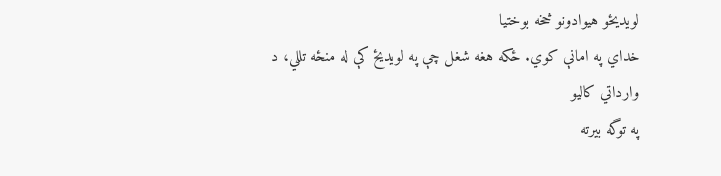لويديځو هيوادونو څخه بوختيا
خداي په امانې کوي. ځکه هغه شغل چې په لويديځ کې له منځه تللي، د وارداتي کاليو
په توگه بيرته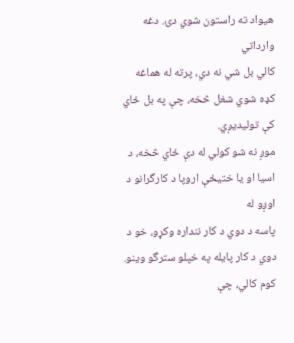هيواد ته راستون شوي دئ. دغه وارداتي
کالي بل شي نه دي، پرته له هماغه کډه شوي شغل څخه، چې په بل ځاي کې توليديږي.
موږ نه شو کولي له دې ځاي څخه، د اسيا او يا ختيځې اروپا د کارگرانو د اوږو له
پاسه د دوي د کار ننداره وکړو، خو د دوي د کار پايله په خپلو سترگو وينو.
کوم کالي، چې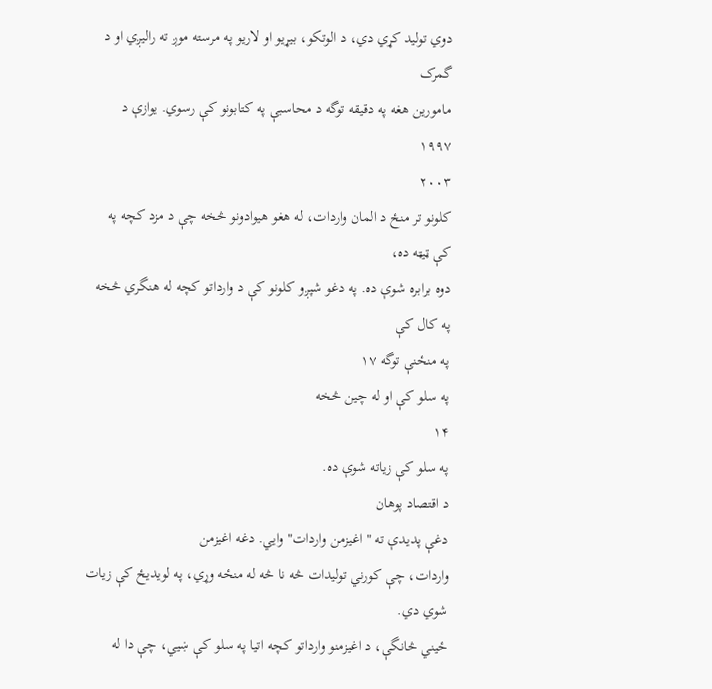دوي توليد کړي دي، د الوتکو، بيړيو او لاريو په مرسته موږ ته راليږي او د گمرک
مامورين هغه په دقيقه توگه د محاسبې په کتابونو کې رسوي. يوازې د
۱۹۹۷
۲۰۰۳
کلونو تر منځ د المان واردات، له هغو هيوادونو څخه چې د مزد کچه په کې ټيټه ده،
دوه برابره شوې ده. په دغو شپږو کلونو کې د وارداتو کچه له هنگري څخه په کال کې
په منځنې توگه ۱۷
په سلو کې او له چين څخه
۱۴
په سلو کې زياته شوې ده.
د اقتصاد پوهان
دغې پديدې ته " اغيزمن واردات" وايي. دغه اغيزمن
واردات، چې کورني توليدات څه نا څه له منځه وړي، په لويديځ کې زيات شوي دي.
ځيني څانگې، د اغيزمنو وارداتو کچه اتيا په سلو کې ښيي، چې دا له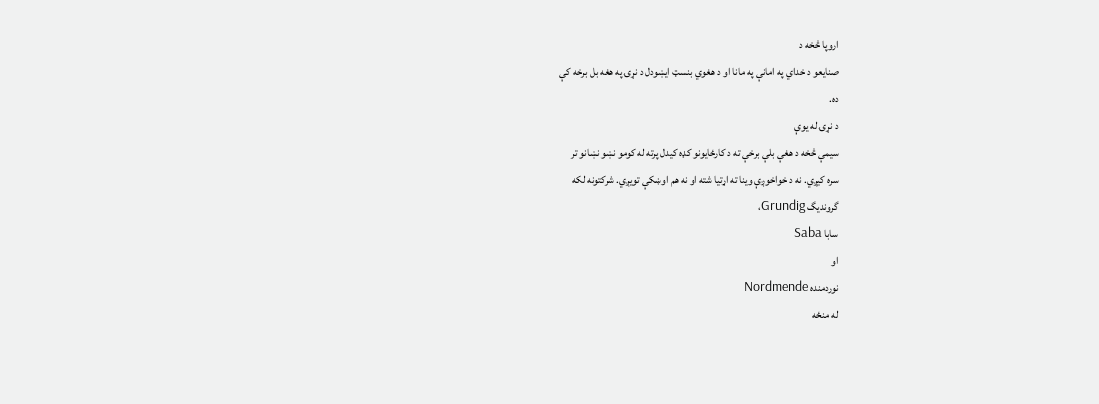اروپا څخه د
صنايعو د خداي په امانې په مانا او د هغوي بنسټ ايښودل د نړۍ په هغه بل برخه کې
ده.
د نړۍ له يوې
سيمې څخه د هغې بلې برخې ته د کارځايونو کډه کيدل پرته له کومو نښو نښانو تر
سره کيږي. نه د خواخوږې وينا ته اړتيا شته او نه هم اوښکې تويږي. شرکتونه لکه
گرونديگ Grundig،
سابا Saba
او
نوردمنده Nordmende
له منځه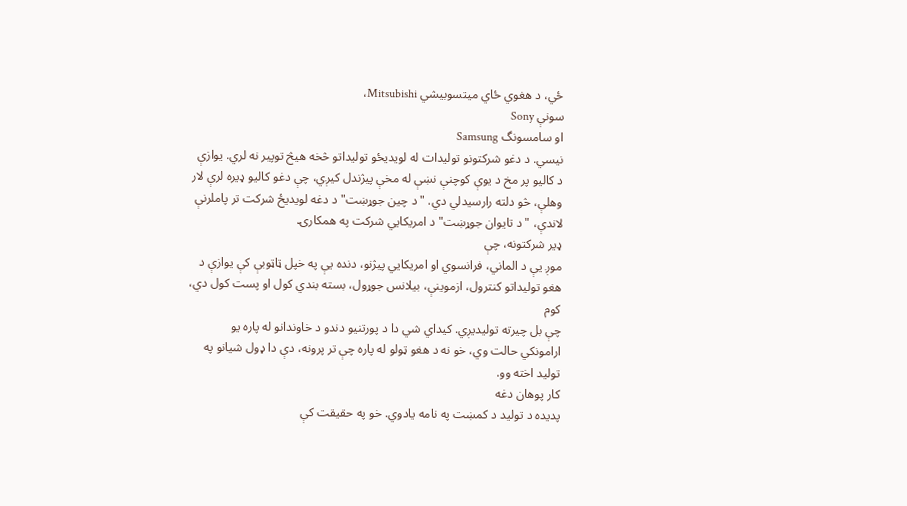ځي، د هغوي ځاي ميتسوبيشي Mitsubishi،
سونې Sony
او سامسونگ Samsung
نيسي. د دغو شرکتونو توليدات له لويديځو توليداتو څخه هيڅ توپير نه لري. يوازې
د کاليو پر مخ د يوې کوچنې نښې له مخې پيژندل کيږي، چې دغو کاليو ډيره لرې لار
وهلې، څو دلته رارسيدلي دي. " د چين جوړښت" د دغه لويديځ شرکت تر پاملرنې
لاندې، "د تايوان جوړښت" د امريکايي شرکت په همکارۍ.
ډير شرکتونه، چې
موږ يې د الماني، فرانسوي او امريکايي پيژنو، دنده يې په خپل ټاټوبې کې يوازې د
هغو توليداتو کنترول، ازموينې، بيلانس جوړول، بسته بندي کول او پست کول دي، کوم
چې بل چيرته توليديږي. کيداي شي دا د پورتنيو دندو د خاوندانو له پاره يو
ارامونکي حالت وي، خو نه د هغو ټولو له پاره چې تر پرونه، دې دا ډول شيانو په
توليد اخته وو.
کار پوهان دغه
پديده د توليد د کمښت په نامه يادوي. خو په حقيقت کې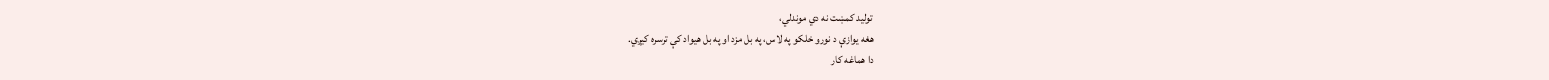توليد کمښت نه دي موندلي،
هغه يوازې د نورو خلکو په لاس، په بل مزد او په بل هيواد کې ترسره کيږي.
دا هماغه کار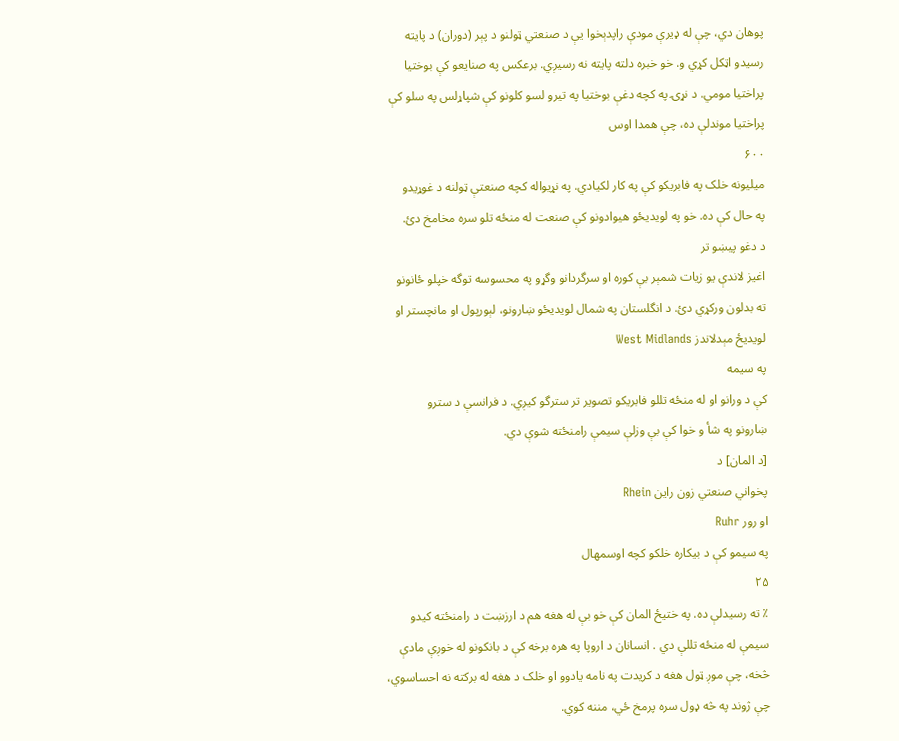پوهان دي، چې له ډيرې مودې راپدېخوا يې د صنعتي ټولنو د پېر (دوران) د پايته
رسيدو اټکل کړي و. خو خبره دلته پايته نه رسيږي. برعکس په صنايعو کې بوختيا
پراختيا مومي. د نړۍ په کچه دغې بوختيا په تيرو لسو کلونو کې شپاړلس په سلو کې
پراختيا موندلې ده، چې همدا اوس
۶۰۰
ميليونه خلک په فابريکو کې په کار لکيادي. په نړيواله کچه صنعتې ټولنه د غوړيدو
په حال کې ده. خو په لويديځو هيوادونو کې صنعت له منځه تلو سره مخامخ دئ.
د دغو پيښو تر
اغيز لاندې يو زيات شمېر بې کوره او سرگردانو وگړو په محسوسه توگه خپلو ځانونو
ته بدلون ورکړي دئ. د انگلستان په شمال لويديځو ښارونو، لېورپول او مانچستر او
لويديځ مېدلاندز West Midlands
په سيمه
کې د ورانو او له منځه تللو فابريکو تصوير تر سترگو کيږي. د فرانسې د سترو
ښارونو په شأ و خوا کې بې وزلې سيمې رامنځته شوې دي.
[د المان] د
پخواني صنعتي زون راين Rhein
او رور Ruhr
په سيمو کې د بيکاره خلکو کچه اوسمهال
۲۵
٪ ته رسيدلې ده. په ختيځ المان کې خو بې له هغه هم د ارزښت د رامنځته کيدو
سيمې له منځه تللې دي . انسانان د اروپا په هره برخه کې د بانکونو له خوږې مادې
څخه، چې موږ ټول هغه د کريدت په نامه يادوو او خلک د هغه له برکته نه احساسوي،
چې ژوند په څه ډول سره پرمخ ځي، مننه کوي.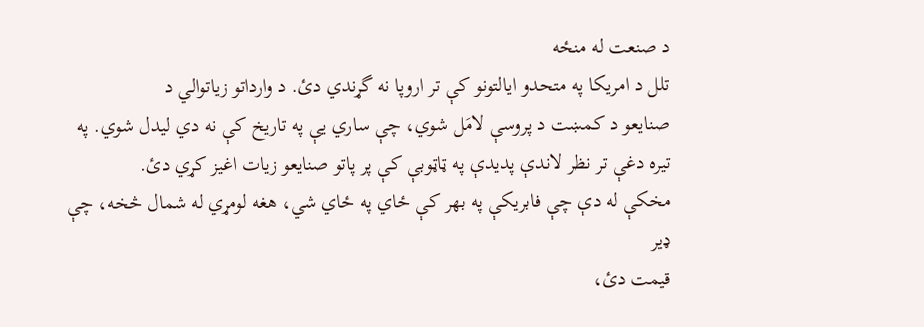د صنعت له منځه
تلل د امريکا په متحدو ايالتونو کې تر اروپا نه گړندي دئ. د وارداتو زياتوالي د
صنايعو د کمښت د پروسې لامَل شوي، چې ساري يې په تاريخ کې نه دي ليدل شوي. په
تيره دغې تر نظر لاندې پديدې په ټاټوبې کې پر پاتو صنايعو زيات اغيز کړي دئ.
مخکې له دې چې فابريکې په بهر کې ځاي په ځاي شي، هغه لومړي له شمال څخه، چې ډير
قيمت دئ،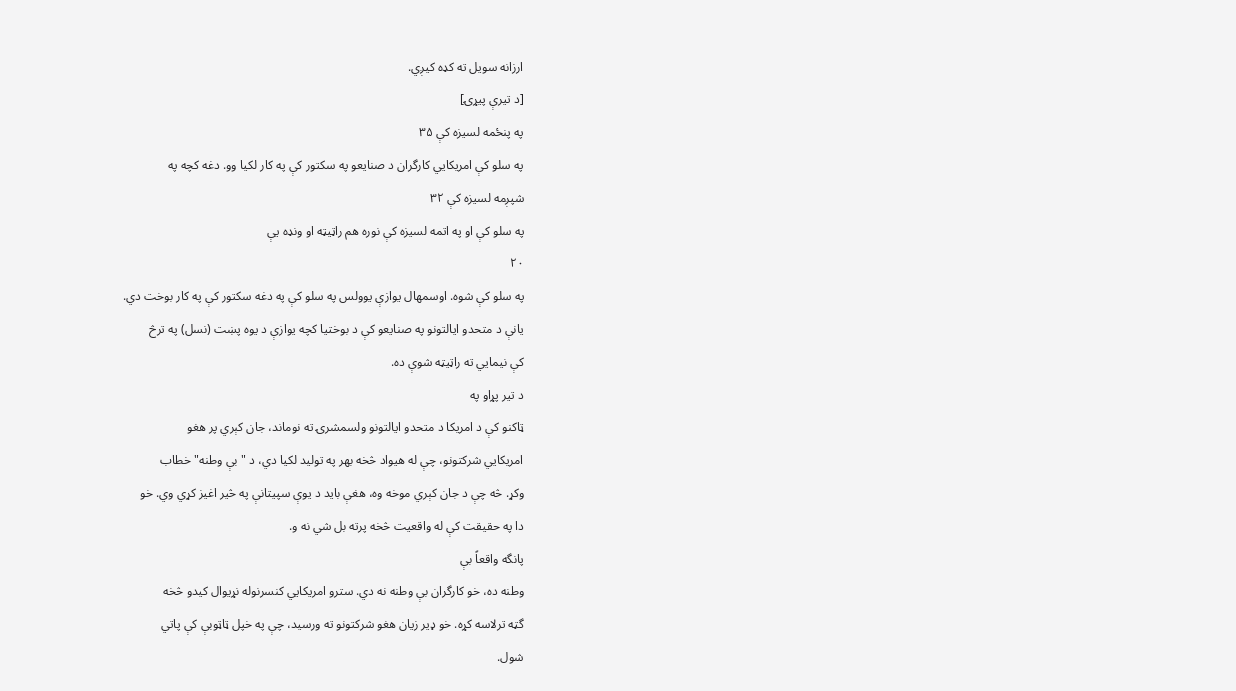ارزانه سويل ته کډه کيږي.
[د تيرې پيړۍ]
په پنځمه لسيزه کې ۳۵
په سلو کې امريکايي کارگران د صنايعو په سکتور کې په کار لکيا وو. دغه کچه په
شپږمه لسيزه کې ۳۲
په سلو کې او په اتمه لسيزه کې نوره هم راټيټه او ونډه يې
۲۰
په سلو کې شوه. اوسمهال يوازې يوولس په سلو کې په دغه سکتور کې په کار بوخت دي.
يانې د متحدو ايالتونو په صنايعو کې د بوختيا کچه يوازې د يوه پښت (نسل) په ترڅ
کې نيمايي ته راټيټه شوې ده.
د تير پړاو په
ټاکنو کې د امريکا د متحدو ايالتونو ولسمشرۍ ته نوماند، جان کېري پر هغو
امريکايي شرکتونو، چې له هيواد څخه بهر په توليد لکيا دي، د "بې وطنه" خطاب
وکړ. څه چې د جان کېري موخه وه، هغې بايد د يوې سپيتانې په څير اغيز کړي وي. خو
دا په حقيقت کې له واقعيت څخه پرته بل شي نه و.
پانگه واقعاً بې
وطنه ده، خو کارگران بې وطنه نه دي. سترو امريکايي کنسرنوله نړيوال کيدو څخه
گټه ترلاسه کړه. خو ډير زيان هغو شرکتونو ته ورسيد، چې په خپل ټاټوبې کې پاتي
شول.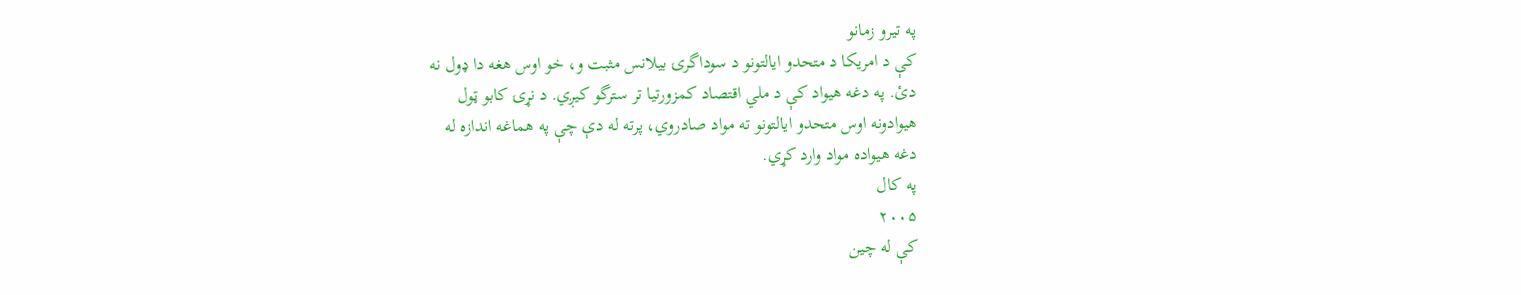په تيرو زمانو
کې د امريکا د متحدو ايالتونو د سوداگرۍ بيلانس مثبت و، خو اوس هغه دا ډول نه
دئ. په دغه هيواد کې د ملي اقتصاد کمزورتيا تر سترگو کيږي. د نړۍ کابو ټول
هيوادونه اوس متحدو ايالتونو ته مواد صادروي، پرته له دې چې په هماغه اندازه له
دغه هيواده مواد وارد کړي.
په کال
۲۰۰۵
کې له چين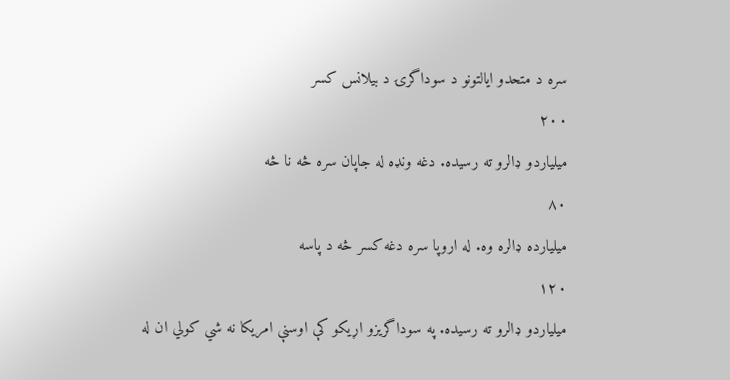سره د متحدو ايالتونو د سوداگرۍ د بيلانس کسر
۲۰۰
ميلياردو ډالرو ته رسيده. دغه ونډه له جاپان سره څه نا څه
۸۰
ميليارده ډالره وه. له اروپا سره دغه کسر څه د پاسه
۱۲۰
ميلياردو ډالرو ته رسيده. په سوداگريزو اړيکو کې اوسنې امريکا نه شي کولي ان له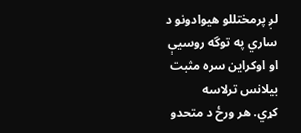لږ پرمختللو هيوادونو د ساري په توگه روسيې او اوکراين سره مثبت بيلانس ترلاسه
کړي. هر ورځ د متحدو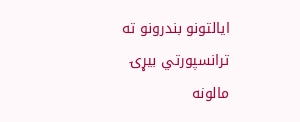ايالتونو بندرونو ته ترانسپورتي بيړۍ مالونه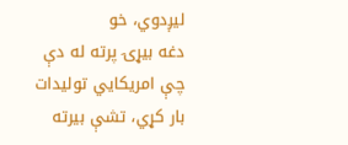ليږدوي، خو
دغه بيړۍ پرته له دې چې امريکايي توليدات بار کړي، تشې بيرته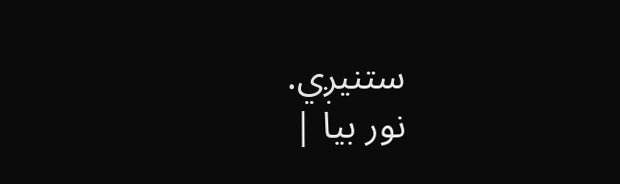ستنيږي.
نور بيا |